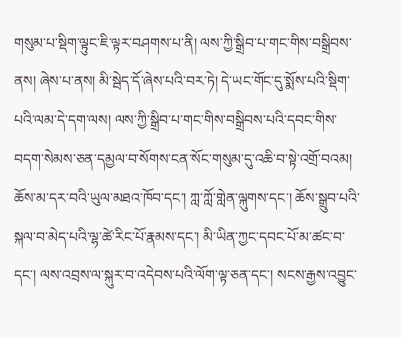གསུམ་པ་སྡིག་ལྟུང་ཇི་ལྟར་བཤགས་པ་ནི། ལས་ཀྱི་སྒྲིབ་པ་གང་གིས་བསྒྲིབས་ནས། ཞེས་པ་ནས། མི་སྦེད་དོ་ཞེས་པའི་བར་ཏེ། དེ་ཡང་གོང་དུ་སྨོས་པའི་སྡིག་པའི་ལམ་དེ་དག་ལས། ལས་ཀྱི་སྒྲིབ་པ་གང་གིས་བསྒྲིབས་པའི་དབང་གིས་བདག་སེམས་ཅན་དམྱལ་བ་སོགས་ངན་སོང་གསུམ་དུ་འཆི་བ་སྟེ་འགྲོ་བའམ། ཆོས་མ་དར་བའི་ཡུལ་མཐའ་ཁོབ་དང་། ཀླ་ཀློ་གླེན་ལྐུགས་དང་། ཆོས་སྒྲུབ་པའི་སྐལ་བ་མེད་པའི་ལྷ་ཚེ་རིང་པོ་རྣམས་དང་། མི་ཡིན་ཀྱང་དབང་པོ་མ་ཚང་བ་དང་། ལས་འབྲས་ལ་སྐུར་བ་འདེབས་པའི་ལོག་ལྟ་ཅན་དང་། སངས་རྒྱས་འབྱུང་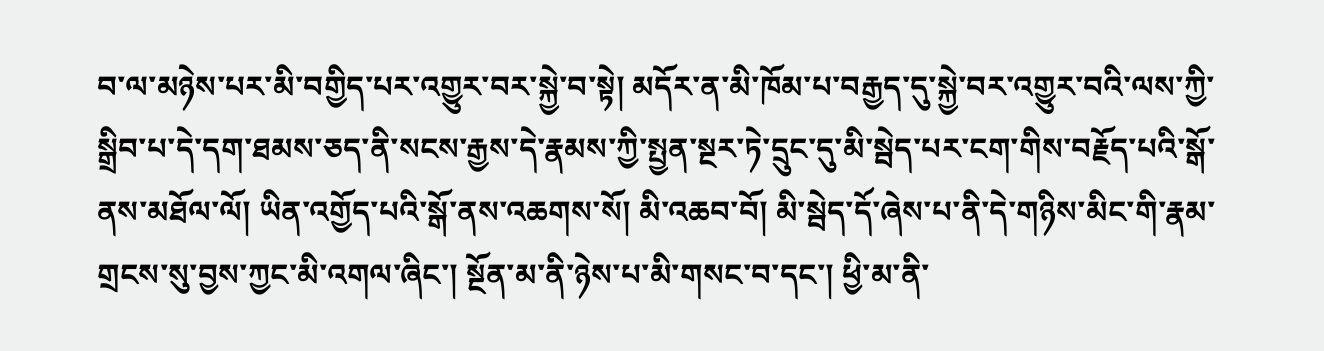བ་ལ་མཉེས་པར་མི་བགྱིད་པར་འགྱུར་བར་སྐྱེ་བ་སྟེ། མདོར་ན་མི་ཁོམ་པ་བརྒྱད་དུ་སྐྱེ་བར་འགྱུར་བའི་ལས་ཀྱི་སྒྲིབ་པ་དེ་དག་ཐམས་ཅད་ནི་སངས་རྒྱས་དེ་རྣམས་ཀྱི་སྤྱན་སྔར་ཏེ་དྲུང་དུ་མི་སྦེད་པར་ངག་གིས་བརྗོད་པའི་སྒོ་ནས་མཐོལ་ལོ། ཡིན་འགྱོད་པའི་སྒོ་ནས་འཆགས་སོ། མི་འཆབ་བོ། མི་སྦེད་དོ་ཞེས་པ་ནི་དེ་གཉིས་མིང་གི་རྣམ་གྲངས་སུ་བྱས་ཀྱང་མི་འགལ་ཞིང་། སྔོན་མ་ནི་ཉེས་པ་མི་གསང་བ་དང་། ཕྱི་མ་ནི་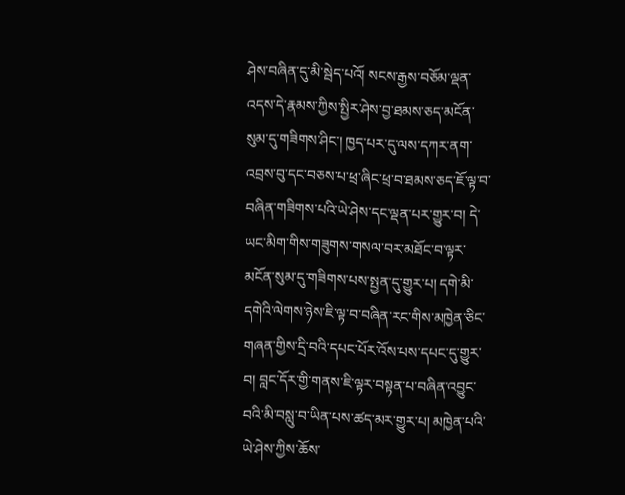ཤེས་བཞིན་དུ་མི་སྦེད་པའོ། སངས་རྒྱས་བཅོམ་ལྡན་འདས་དེ་རྣམས་ཀྱིས་སྤྱིར་ཤེས་བྱ་ཐམས་ཅད་མངོན་སུམ་དུ་གཟིགས་ཤིང་། ཁྱད་པར་དུ་ལས་དཀར་ནག་འབྲས་བུ་དང་བཅས་པ་ཕྲ་ཞིང་ཕྲ་བ་ཐམས་ཅད་ཇོ་ལྟ་བ་བཞིན་གཟིགས་པའི་ཡེ་ཤེས་དང་ལྡན་པར་གྱུར་བ། དེ་ཡང་མིག་གིས་གཟུགས་གསལ་བར་མཐོང་བ་ལྟར་མངོན་སུམ་དུ་གཟིགས་པས་སྤྱན་དུ་གྱུར་པ། དགེ་མི་དགེའི་ལེགས་ཉེས་ཇི་ལྟ་བ་བཞིན་རང་གིས་མཁྱེན་ཅིང་གཞན་གྱིས་དྲི་བའི་དཔང་པོར་འོས་པས་དཔང་དུ་གྱུར་བ། བླང་དོར་གྱི་གནས་ཇི་ལྟར་བསྟན་པ་བཞིན་འབྱུང་བའི་མི་བསླུ་བ་ཡིན་པས་ཚད་མར་གྱུར་པ། མཁྱེན་པའི་ཡེ་ཤེས་ཀྱིས་ཆོས་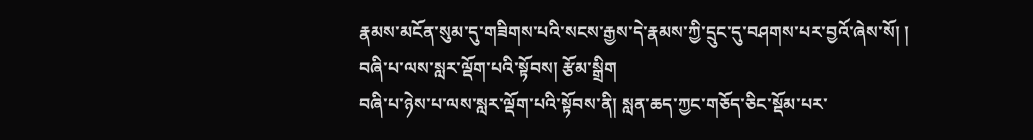རྣམས་མངོན་སུམ་དུ་གཟིགས་པའི་སངས་རྒྱས་དེ་རྣམས་ཀྱི་དྲུང་དུ་བཤགས་པར་བྱའོ་ཞེས་སོ། །
བཞི་པ་ལས་སླར་ལྡོག་པའི་སྟོབས། རྩོམ་སྒྲིག
བཞི་པ་ཉེས་པ་ལས་སླར་ལྡོག་པའི་སྟོབས་ནི། སླན་ཆད་ཀྱང་གཅོད་ཅིང་སྡོམ་པར་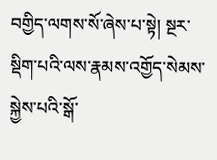བགྱིད་ལགས་སོ་ཞེས་པ་སྟེ། སྔར་སྡིག་པའི་ལས་རྣམས་འགྱོད་སེམས་སྐྱེས་པའི་སྒོ་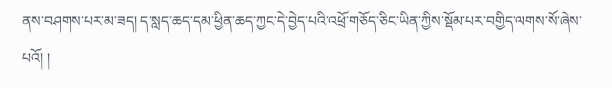ནས་བཤགས་པར་མ་ཟད། ད་སླད་ཆད་དམ་ཕྱིན་ཆད་ཀྱང་དེ་བྱེད་པའི་འཕྲོ་གཅོད་ཅིང་ཡིན་ཀྱིས་སྡོམ་པར་བགྱིད་ལགས་སོ་ཞེས་པའོ། །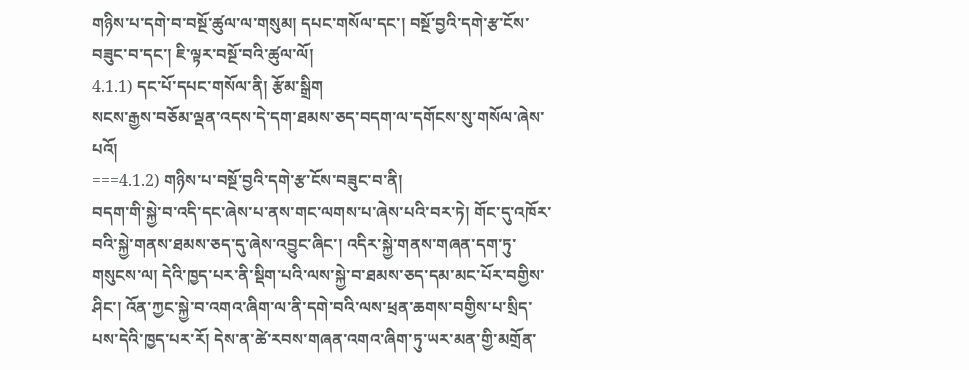གཉིས་པ་དགེ་བ་བསྔོ་ཚུལ་ལ་གསུམ། དཔང་གསོལ་དང་། བསྔོ་བྱའི་དགེ་རྩ་ངོས་བཟུང་བ་དང་། ཇི་ལྟར་བསྔོ་བའི་ཚུལ་ལོ།
4.1.1) དང་པོ་དཔང་གསོལ་ནི། རྩོམ་སྒྲིག
སངས་རྒྱས་བཅོམ་ལྡན་འདས་དེ་དག་ཐམས་ཅད་བདག་ལ་དགོངས་སུ་གསོལ་ཞེས་པའོ།
===4.1.2) གཉིས་པ་བསྔོ་བྱའི་དགེ་རྩ་ངོས་བཟུང་བ་ནི།
བདག་གི་སྐྱེ་བ་འདི་དང་ཞེས་པ་ནས་གང་ལགས་པ་ཞེས་པའི་བར་ཏེ། གོང་དུ་འཁོར་བའི་སྐྱེ་གནས་ཐམས་ཅད་དུ་ཞེས་འབྱུང་ཞིང་། འདིར་སྐྱེ་གནས་གཞན་དག་ཏུ་གསུངས་ལ། དེའི་ཁྱད་པར་ནི་སྡིག་པའི་ལས་སྐྱེ་བ་ཐམས་ཅད་དམ་མང་པོར་བགྱིས་ཤིང་། འོན་ཀྱང་སྐྱེ་བ་འགའ་ཞིག་ལ་ནི་དགེ་བའི་ལས་ཕྲན་ཆགས་བགྱིས་པ་སྲིད་པས་དེའི་ཁྱད་པར་རོ། དེས་ན་ཚེ་རབས་གཞན་འགའ་ཞིག་ཏུ་ཡར་མན་གྱི་མགྲོན་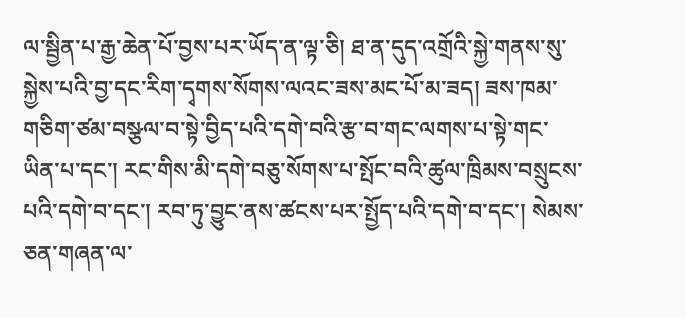ལ་སྦྱིན་པ་རྒྱ་ཆེན་པོ་བྱས་པར་ཡོད་ན་ལྟ་ཅི། ཐ་ན་དུད་འགྲོའི་སྐྱེ་གནས་སུ་སྐྱེས་པའི་བྱ་དང་རིག་དྭགས་སོགས་ལའང་ཟས་མང་པོ་མ་ཟད། ཟས་ཁམ་གཅིག་ཙམ་བསྩལ་བ་སྟེ་བྱིད་པའི་དགེ་བའི་རྩ་བ་གང་ལགས་པ་སྟེ་གང་ཡིན་པ་དང་། རང་གིས་མི་དགེ་བཅུ་སོགས་པ་སྤོང་བའི་ཚུལ་ཁྲིམས་བསྲུངས་པའི་དགེ་བ་དང་། རབ་ཏུ་བྱུང་ནས་ཚངས་པར་སྤྱོད་པའི་དགེ་བ་དང་། སེམས་ཅན་གཞན་ལ་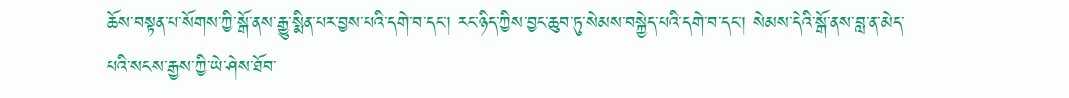ཆོས་བསྟན་པ་སོགས་ཀྱི་སྒོ་ནས་རྒྱུ་སྨིན་པར་བྱས་པའི་དགེ་བ་དང་། རང་ཉིད་ཀྱིས་བྱང་ཆུབ་ཏུ་སེམས་བསྐྱེད་པའི་དགེ་བ་དང་། སེམས་དེའི་སྒོ་ནས་བླ་ན་མེད་པའི་སངས་རྒྱས་ཀྱི་ཡེ་ཤེས་ཐོབ་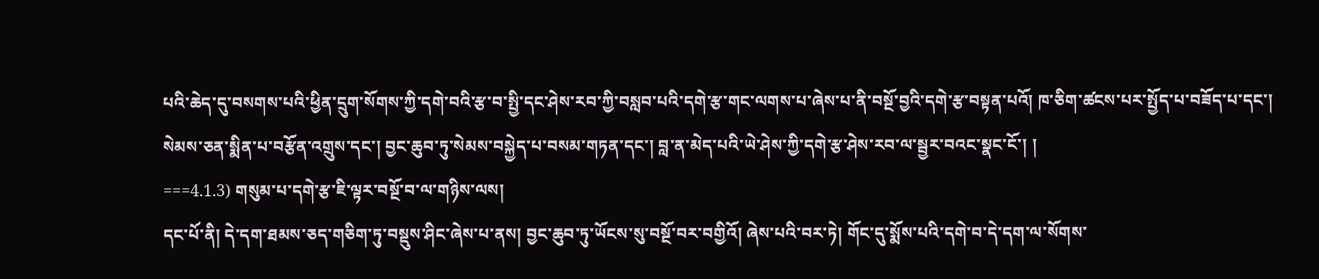པའི་ཆེད་དུ་བསགས་པའི་ཕྱིན་དྲུག་སོགས་ཀྱི་དགེ་བའི་རྩ་བ་སྤྱི་དང་ཤེས་རབ་ཀྱི་བསླབ་པའི་དགེ་རྩ་གང་ལགས་པ་ཞེས་པ་ནི་བསྔོ་བྱའི་དགེ་རྩ་བསྟན་པའོ། ཁ་ཅིག་ཚངས་པར་སྤྱོད་པ་བཟོད་པ་དང་། སེམས་ཅན་སྨིན་པ་བརྩོན་འགྲུས་དང་། བྱང་ཆུབ་ཏུ་སེམས་བསྐྱེད་པ་བསམ་གཏན་དང་། བླ་ན་མེད་པའི་ཡེ་ཤེས་ཀྱི་དགེ་རྩ་ཤེས་རབ་ལ་སྦྱར་བའང་སྣང་ངོ་། །
===4.1.3) གསུམ་པ་དགེ་རྩ་ཇི་ལྟར་བསྔོ་བ་ལ་གཉིས་ལས།
དང་པོ་ནི། དེ་དག་ཐམས་ཅད་གཅིག་ཏུ་བསྡུས་ཤིང་ཞེས་པ་ནས། བྱང་ཆུབ་ཏུ་ཡོངས་སུ་བསྔོ་བར་བགྱིའོ། ཞེས་པའི་བར་ཏེ། གོང་དུ་སྨོས་པའི་དགེ་བ་དེ་དག་ལ་སོགས་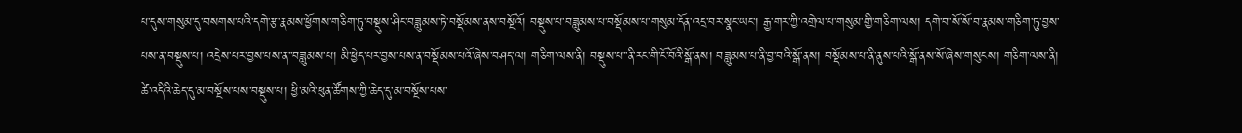པ་དུས་གསུམ་དུ་བསགས་པའི་དགེ་རྩ་རྣམས་ཕྱོགས་གཅིག་ཏུ་བསྡུས་ཤིང་བཟླུམས་ཏེ་བསྡོམས་ནས་བསྔོའོ། བསྡུས་པ་བཟླུམས་པ་བསྡོམས་པ་གསུམ་དོན་འདྲ་བར་སྣང་ཡང་། རྒྱ་གར་ཀྱི་འགྲེལ་པ་གསུམ་གྱི་གཅིག་ལས། དགེ་བ་སོ་སོ་བ་རྣམས་གཅིག་ཏུ་བྱས་པས་ན་བསྡུས་པ། འདྲེས་པར་བྱས་པས་ན་་བཟླུམས་པ། མི་ཕྱེད་པར་བྱས་པས་ན་བསྡོམས་པའོ་ཞེས་བཤད་ལ། གཅིག་ལས་ནི། བསྡུས་པ་་ནི་རང་གི་ངོ་བོའི་སྒོ་ནས། བཟླུམས་པ་ནི་བྱ་བའི་སྒོ་ནས། བསྡོམས་པ་ནི་ནུས་པའི་སྒོ་ནས་སོ་ཞེས་གསུངས། གཅིག་ལས་ནི། ཚེ་འདིའི་ཆེད་དུ་མ་བསྔོས་པས་བསྡུས་པ། ཕྱི་མའི་ཕུན་ཚོགས་ཀྱི་ཆེད་དུ་མ་བསྔོས་པས་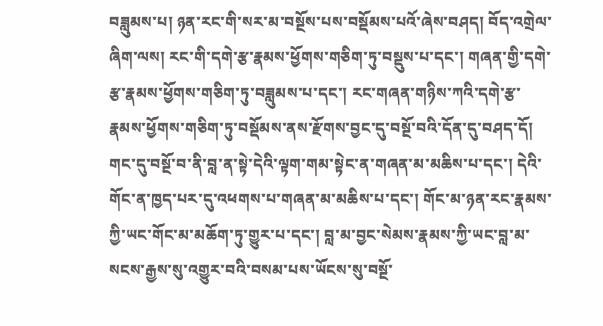བཟླུམས་པ། ཉན་རང་གི་སར་མ་བསྔོས་པས་བསྡོམས་པའོ་ཞེས་བཤད། བོད་འགྲེལ་ཞིག་ལས། རང་གི་དགེ་རྩ་རྣམས་ཕྱོགས་གཅིག་ཏུ་བསྡུས་པ་དང་། གཞན་གྱི་དགེ་རྩ་རྣམས་ཕྱོགས་གཅིག་ཏུ་བཟླུམས་པ་དང་། རང་གཞན་གཉིས་ཀའི་དགེ་རྩ་རྣམས་ཕྱོགས་གཅིག་ཏུ་བསྡོམས་ནས་རྫོགས་བྱང་དུ་བསྔོ་བའི་དོན་དུ་བཤད་དོ། གང་དུ་བསྔོ་བ་ནི་བླ་ན་སྟེ་དེའི་ལྟག་གམ་སྟེང་ན་གཞན་མ་མཆིས་པ་དང་། དེའི་གོང་ན་ཁྱད་པར་དུ་འཕགས་པ་གཞན་མ་མཆིས་པ་དང་། གོང་མ་ཉན་རང་རྣམས་ཀྱི་ཡང་གོང་མ་མཆོག་ཏུ་གྱུར་པ་དང་། བླ་མ་བྱང་སེམས་རྣམས་ཀྱི་ཡང་བླ་མ་སངས་རྒྱས་སུ་འགྱུར་བའི་བསམ་པས་ཡོངས་སུ་བསྔོ་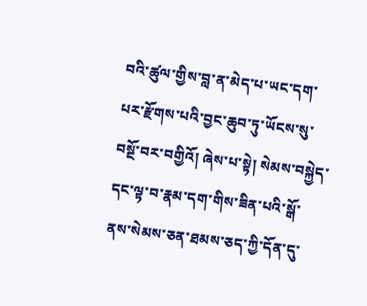བའི་ཚུལ་གྱིས་བླ་ན་མེད་པ་ཡང་དག་པར་རྫོགས་པའི་བྱང་ཆུབ་ཏུ་ཡོངས་སུ་བསྔོ་བར་བགྱིའོ། ཞེས་པ་སྟེ། སེམས་བསྐྱེད་དང་ལྟ་བ་རྣམ་དག་གིས་ཟིན་པའི་སྒོ་ནས་སེམས་ཅན་ཐམས་ཅད་ཀྱི་དོན་དུ་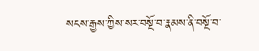སངས་རྒྱས་ཀྱིས་སར་བསྔོ་བ་རྣམས་ནི་བསྔོ་བ་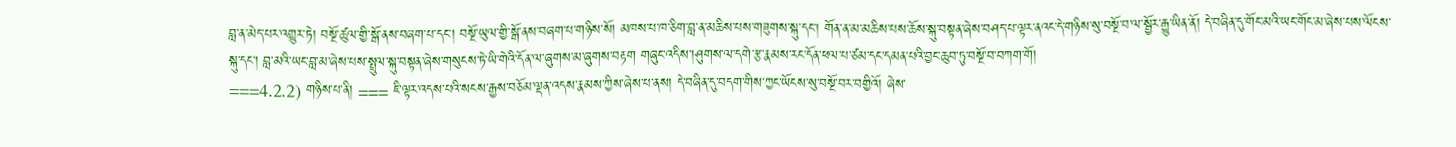བླ་ན་མེད་པར་འགྱུར་ཏེ། བསྔོ་ཚུལ་གྱི་སྒོ་ནས་བཞག་པ་དང་། བསྔོ་ཡུལ་གྱི་སྒོ་ནས་བཞག་པ་གཉིས་སོ། མཁས་པ་ཁ་ཅིག་བླ་ན་མཆིས་པས་གཟུགས་སྐུ་དང་། གོན་ན་མ་མཆིས་པས་ཆོས་སྐུ་བསྟན་ཞེས་བཤད་པ་ལྟར་ནའང་དེ་གཉིས་སུ་བསྔོ་བ་ལ་སྦྱོར་རྒྱུ་ཡིན་ནོ། དེ་བཞིན་དུ་གོང་མའི་ཡང་གོང་མ་ཞེས་པས་ལོངས་སྐུ་དང་། བླ་མའི་ཡང་བླ་མ་ཞེས་པས་སྤྲུལ་སྐུ་བསྟན་ཞེས་གསུངས་ཏེ་ཡི་གེའི་དོན་ལ་ཞུགས་མ་ཞུགས་བརྟག གཞུང་འདིས་།ཤུགས་ལ་དགེ་རྩ་རྣམས་རང་དོན་ཕལ་པ་ཙམ་དང་དམན་པའི་བྱང་ཆུབ་ཏུ་བསྔོ་བ་བཀག་གོ།
===4.2.2) གཉིས་པ་ནི། === ཇི་ལྟར་འདས་པའི་སངས་རྒྱས་བཅོམ་ལྡན་འདས་རྣམས་ཀྱིས་ཞེས་པ་ནས། དེ་བཞིན་དུ་བདག་གིས་ཀྱང་ཡོངས་སུ་བསྔོ་བར་བགྱིའོ། ཞེས་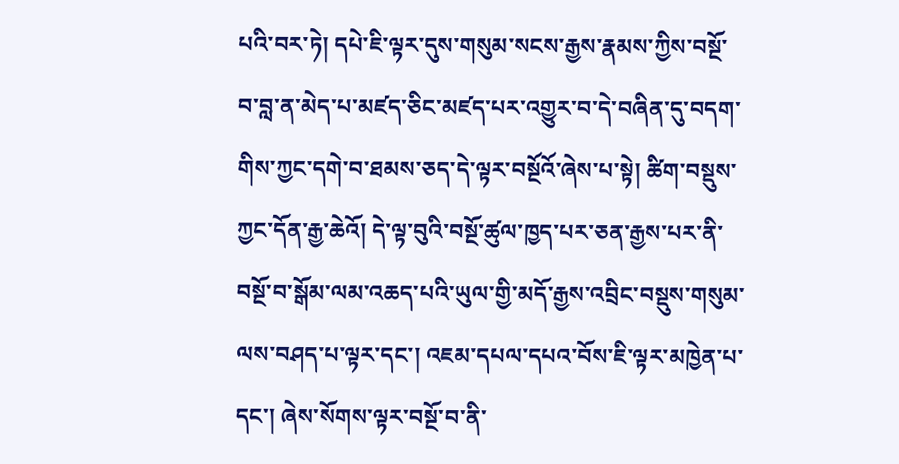པའི་བར་ཏེ། དཔེ་ཇི་ལྟར་དུས་གསུམ་སངས་རྒྱས་རྣམས་ཀྱིས་བསྔོ་བ་བླ་ན་མེད་པ་མཛད་ཅིང་མཛད་པར་འགྱུར་བ་དེ་བཞིན་དུ་བདག་གིས་ཀྱང་དགེ་བ་ཐམས་ཅད་དེ་ལྟར་བསྔོའོ་ཞེས་པ་སྟེ། ཚིག་བསྡུས་ཀྱང་དོན་རྒྱ་ཆེའོ། དེ་ལྟ་བུའི་བསྔོ་ཚུལ་ཁྱད་པར་ཅན་རྒྱས་པར་ནི་བསྔོ་བ་སྒོམ་ལམ་འཆད་པའི་ཡུལ་གྱི་མདོ་རྒྱས་འབྲིང་བསྡུས་གསུམ་ལས་བཤད་པ་ལྟར་དང་། འཇམ་དཔལ་དཔའ་བོས་ཇི་ལྟར་མཁྱེན་པ་དང་། ཞེས་སོགས་ལྟར་བསྔོ་བ་ནི་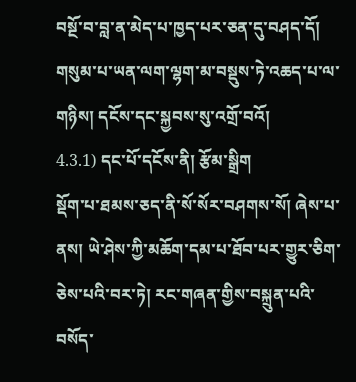བསྔོ་བ་བླ་ན་མེད་པ་ཁྱད་པར་ཅན་དུ་བཤད་དོ།
གསུམ་པ་ཡན་ལག་ལྷག་མ་བསྡུས་ཏེ་འཆད་པ་ལ་གཉིས། དངོས་དང་སྐྱབས་སུ་འགྲོ་བའོ།
4.3.1) དང་པོ་དངོས་ནི། རྩོམ་སྒྲིག
སྡོག་པ་ཐམས་ཅད་ནི་སོ་སོར་བཤགས་སོ། ཞེས་པ་ནས། ཡེ་ཤེས་ཀྱི་མཆོག་དམ་པ་ཐོབ་པར་གྱུར་ཅིག་ཅེས་པའི་བར་ཏེ། རང་གཞན་གྱིས་བསྐྲུན་པའི་བསོད་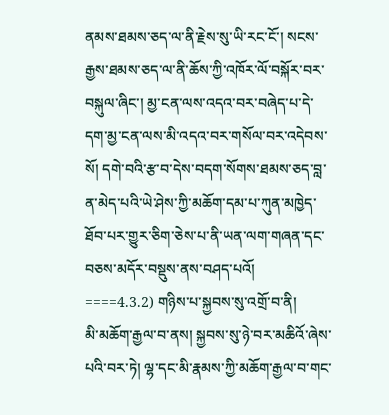ནམས་ཐམས་ཅད་ལ་ནི་རྗེས་སུ་ཡི་རང་ངོ་། སངས་རྒྱས་ཐམས་ཅད་ལ་ནི་ཆོས་ཀྱི་འཁོར་ལོ་བསྐོར་བར་བསྐུལ་ཞིང་། མྱ་ངན་ལས་འདའ་བར་བཞེད་པ་དེ་དག་མྱ་ངན་ལས་མི་འདའ་བར་གསོལ་བར་འདེབས་སོ། དགེ་བའི་རྩ་བ་དེས་བདག་སོགས་ཐམས་ཅད་བླ་ན་མེད་པའི་ཡེ་ཤེས་ཀྱི་མཆོག་དམ་པ་ཀུན་མཁྱེད་ཐོབ་པར་གྱུར་ཅིག་ཅེས་པ་ནི་ཡན་ལག་གཞན་དང་བཅས་མདོར་བསྡུས་ནས་བཤད་པའོ།
====4.3.2) གཉིས་པ་སྐྱབས་སུ་འགྲོ་བ་ནི།
མི་མཆོག་རྒྱལ་བ་ནས། སྐྱབས་སུ་ཉེ་བར་མཆིའོ་ཞེས་པའི་བར་ཏེ། ལྷ་དང་མི་རྣམས་ཀྱི་མཆོག་རྒྱལ་བ་གང་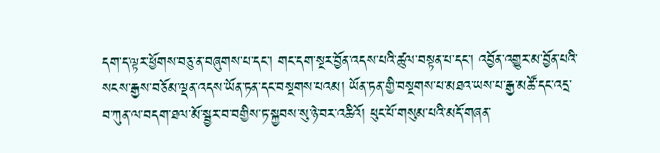དག་ད་ལྟར་ཕྱོགས་བཅུ་ན་བཞུགས་པ་དང་། གང་དག་སྔར་བྱོན་འདས་པའི་ཚུལ་བསྟན་པ་དང་། འབྱོན་འགྱུར་མ་བྱོན་པའི་སངས་རྒྱས་བཅོམ་ལྡན་འདས་ཡོན་ཏན་དང་བསྔགས་པའམ། ཡོན་ཏན་གྱི་བསྔགས་པ་མཐའ་ཡས་པ་རྒྱ་མཚོ་དང་འདྲ་བ་ཀུན་ལ་བདག་ཐལ་མོ་སྦྱར་བ་བགྱིས་ཏ་སྐྱབས་སུ་ཉེ་བར་འཆིའོ། ཕུང་པོ་གསུམ་པའི་མདོ་གཞན་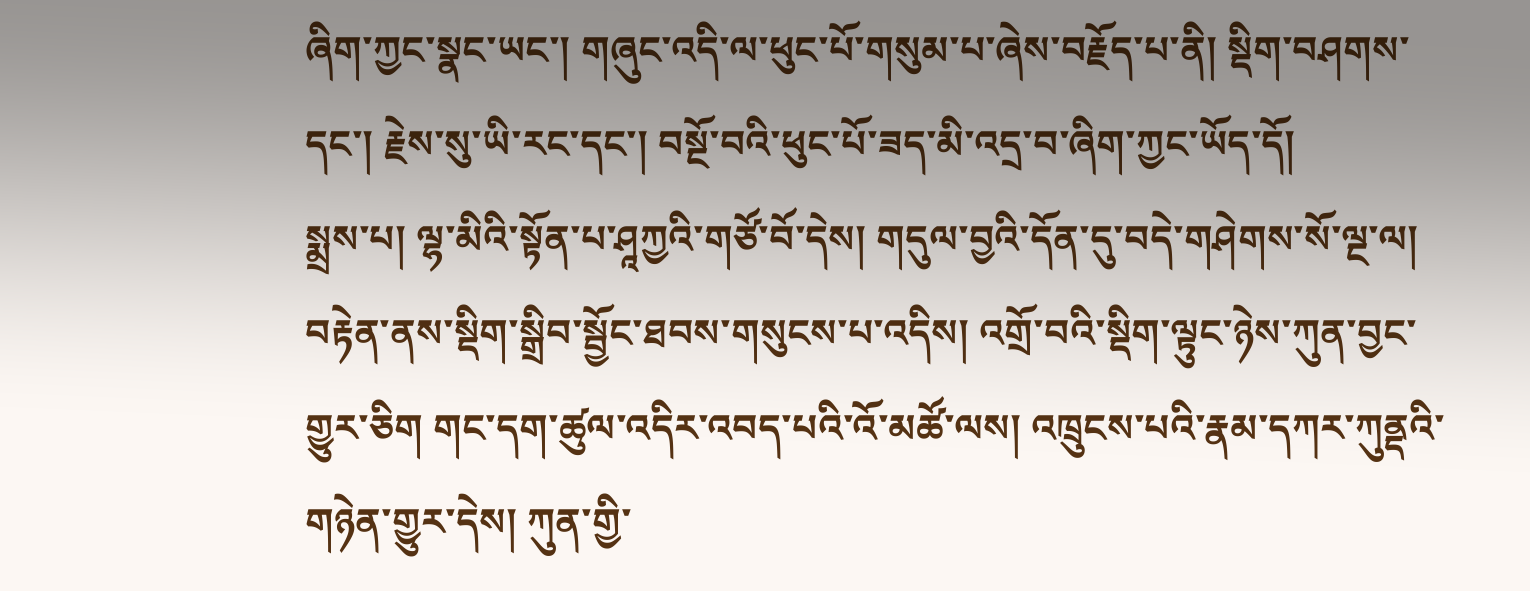ཞིག་ཀྱང་སྣང་ཡང་། གཞུང་འདི་ལ་ཕུང་པོ་གསུམ་པ་ཞེས་བརྗོད་པ་ནི། སྡིག་བཤགས་དང་། རྗེས་སུ་ཡི་རང་དང་། བསྔོ་བའི་ཕུང་པོ་ཟད་མི་འདྲ་བ་ཞིག་ཀྱང་ཡོད་དོ།
སྨྲས་པ། ལྷ་མིའི་སྟོན་པ་ཤཱཀྱའི་གཙོ་བོ་དེས། གདུལ་བྱའི་དོན་དུ་བདེ་གཤེགས་སོ་ལྔ་ལ། བརྟེན་ནས་སྡིག་སྒྲིབ་སྦྱོང་ཐབས་གསུངས་པ་འདིས། འགྲོ་བའི་སྡིག་ལྟུང་ཉེས་ཀུན་བྱང་གྱུར་ཅིག གང་དག་ཚུལ་འདིར་འབད་པའི་འོ་མཚོ་ལས། འཁྲུངས་པའི་རྣམ་དཀར་ཀུནྡའི་གཉེན་གྱུར་དེས། ཀུན་གྱི་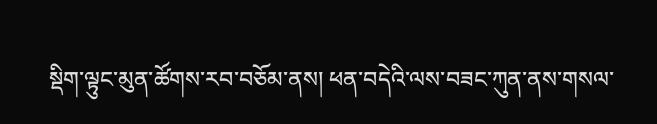སྡིག་ལྟུང་མུན་ཚོགས་རབ་བཅོམ་ནས། ཕན་བདེའི་ལས་བཟང་ཀུན་ནས་གསལ་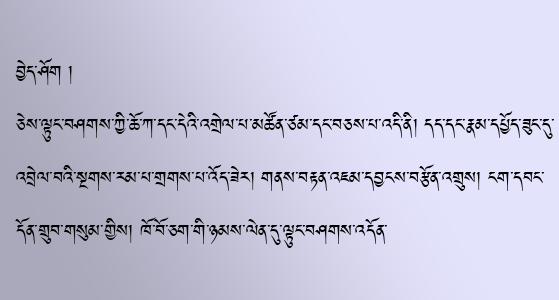བྱེད་ཤོག །
ཅེས་ལྟུང་བཤགས་ཀྱི་ཆོ་ཀ་དང་དེའི་འགྲེལ་པ་མཚོན་ཙམ་དང་བཅས་པ་འདི་ནི། དད་དང་རྣམ་དཔྱོད་ཟུང་དུ་འབྲེལ་བའི་སྔགས་རམ་པ་གྲགས་པ་འོད་ཟེར། གནས་བརྟན་འཇམ་དབྱངས་བརྩོན་འགྲུས། ངག་དབང་དོན་གྲུབ་གསུམ་གྱིས། ཁོ་བོ་ཅག་གི་ཉམས་ལེན་དུ་ལྟུང་བཤགས་འདོན་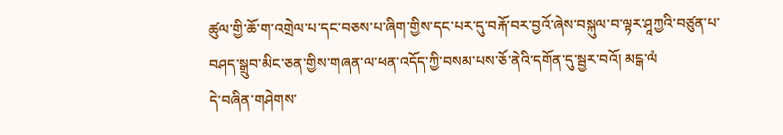ཚུལ་གྱི་ཆོ་ག་འགྲེལ་པ་དང་བཅས་པ་ཞིག་གྱིས་དང་པར་དུ་བརྐོ་བར་བྱའོ་ཞེས་བསྐུལ་བ་ལྟར་ཤཱཀྱའི་བཙུན་པ་བཤད་སྒྲུབ་མིང་ཅན་གྱིས་གཞན་ལ་ཕན་འདོད་ཀྱི་བསམ་པས་ཅོ་ནེའི་དགོན་དུ་སྦྱར་བའོ། མངྒ་ལཾ
དེ་བཞིན་གཤེགས་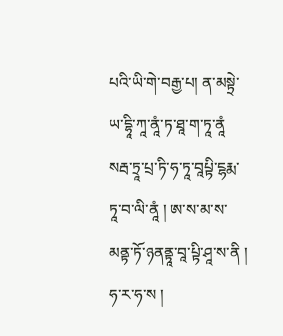པའི་ཡི་གེ་བརྒྱ་པ། ན་མསྟྲེ་ཡ་དྷཱི་ཀཱ་ནཱཾ་ཏ་ཐཱ་ག་ཏཱ་ནཱཾ སརྦ་ཏྲཱ་པྲ་ཏི་ཧ་ཏཱ་བཱཔྟི་ངྷརྨ་ཏཱ་བ་ལི་ནཱཾ ། ཨ་ས་མ་ས་མནྟ་ཏོ་ཉནནྟཱ་བཱ་པྟི་ཤཱ་ས་ནི ། ཧ་ར་ཧ་ས །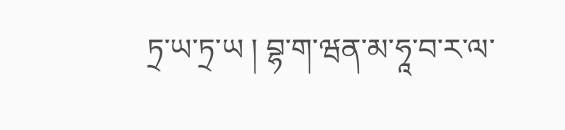ཏྲ་ཡ་ཏྲ་ཡ ། བྷ་ག་ཝན་མ་ཧཱ་བ་ར་ལ་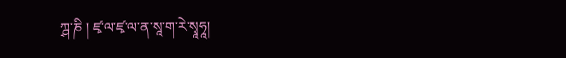ཀྴ་ཎི ། ཛྭ་ལ་ཛྭ་ལ་ན་སཱ་ག་རེ་སྭཱཧཱ།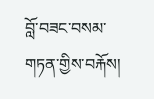བློ་བཟང་བསམ་གཏན་གྱིས་བརྐོས།